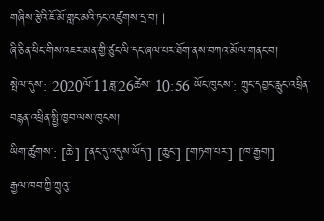གཞིས་རྩེའི་ཇོ་མོ་གླང་མའི་ཏང་འཛུགས་དྲ་བ། |
ཞི་ཅིན་ཕིང་གིས་འཇར་མན་གྱི་ཙུང་ལི་དང་ཞལ་པར་ཐོག་ནས་བཀའ་མོལ་གནང་བ།
སྤེལ་དུས་: 2020ལོ་11ཟླ་26ཚེས་ 10:56 ཡོང་ཁུངས་: ཀྲུང་དབྱང་རླུང་འཕྲིན་བརྙན་འཕྲིན་སྤྱི་ཁྱབ་ལས་ཁུངས།
ཡིག་ཚུགས་: [ཆེ་] [ནང་དུ་འདུས་ཡོད་] [ཆུང་] [གཏག་པར་] [ཁ་རྒྱབ།]
རྒྱལ་ཁབ་ཀྱི་ཀྲུའུ་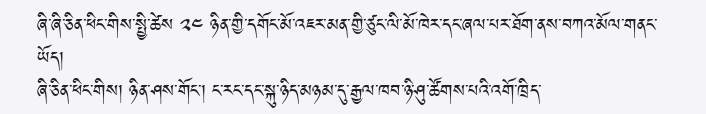ཞི་ཞི་ཅིན་ཕིང་གིས་སྤྱི་ཚེས ༢༤ ཉིན་གྱི་དགོང་མོ་འཇར་མན་གྱི་ཙུང་ལི་མོ་ཁེར་དང་ཞལ་པར་ཐོག་ནས་བཀའ་མོལ་གནང་ཡོད།
ཞི་ཅིན་ཕིང་གིས། ཉིན་ཤས་གོང་། ང་རང་དང་སྐུ་ཉིད་མཉམ་དུ་རྒྱལ་ཁབ་ཉི་ཤུ་ཚོགས་པའི་འགོ་ཁྲིད་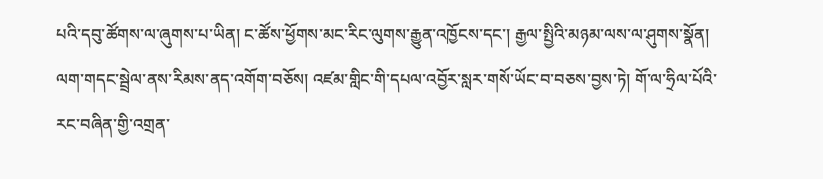པའི་དབུ་ཚོགས་ལ་ཞུགས་པ་ཡིན། ང་ཚོས་ཕྱོགས་མང་རིང་ལུགས་རྒྱུན་འཁྱོངས་དང་། རྒྱལ་སྤྱིའི་མཉམ་ལས་ལ་ཤུགས་སྣོན། ལག་གདང་སྦྲེལ་ནས་རིམས་ནད་འགོག་བཅོས། འཛམ་གླིང་གི་དཔལ་འབྱོར་སླར་གསོ་ཡོང་བ་བཅས་བྱས་ཏེ། གོ་ལ་ཧྲིལ་པོའི་རང་བཞིན་གྱི་འགྲན་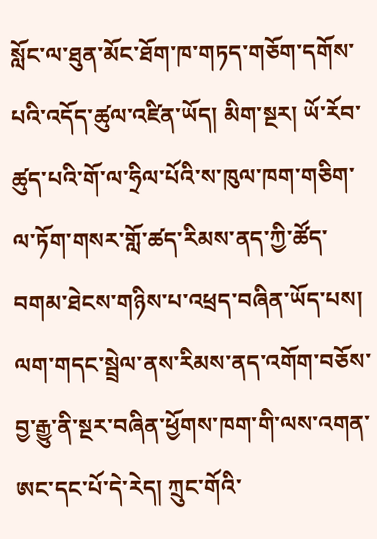སློང་ལ་ཐུན་མོང་ཐོག་ཁ་གཏད་གཅོག་དགོས་པའི་འདོད་ཚུལ་འཛིན་ཡོད། མིག་སྔར། ཡོ་རོབ་ཚུད་པའི་གོ་ལ་ཧྲིལ་པོའི་ས་ཁུལ་ཁག་གཅིག་ལ་ཏོག་གསར་གློ་ཚད་རིམས་ནད་ཀྱི་ཚོད་བགམ་ཐེངས་གཉིས་པ་འཕྲད་བཞིན་ཡོད་པས། ལག་གདང་སྦྲེལ་ནས་རིམས་ནད་འགོག་བཅོས་བྱ་རྒྱུ་ནི་སྔར་བཞིན་ཕྱོགས་ཁག་གི་ལས་འགན་ཨང་དང་པོ་དེ་རེད། ཀྲུང་གོའི་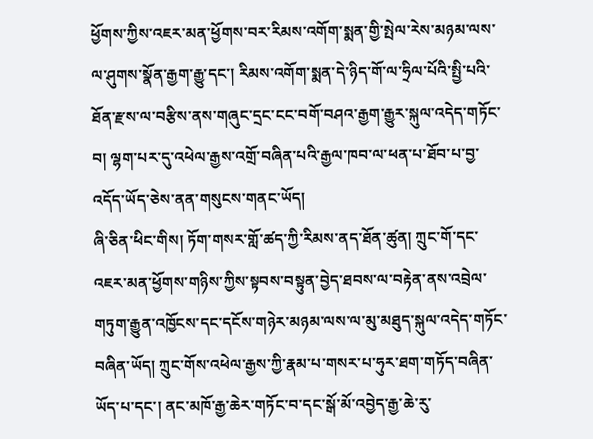ཕྱོགས་ཀྱིས་འཇར་མན་ཕྱོགས་བར་རིམས་འགོག་སྨན་གྱི་སྤེལ་རེས་མཉམ་ལས་ལ་ཤུགས་སྣོན་རྒྱག་རྒྱུ་དང་། རིམས་འགོག་སྨན་དེ་ཉིད་གོ་ལ་ཧྲིལ་པོའི་སྤྱི་པའི་ཐོན་རྫས་ལ་བརྩིས་ནས་གཞུང་དྲང་ངང་བགོ་བཤའ་རྒྱག་རྒྱུར་སྐུལ་འདེད་གཏོང་བ། ལྷག་པར་དུ་འཕེལ་རྒྱས་འགྲོ་བཞིན་པའི་རྒྱལ་ཁབ་ལ་ཕན་པ་ཐོབ་པ་བྱ་འདོད་ཡོད་ཅེས་ནན་གསུངས་གནང་ཡོད།
ཞི་ཅིན་ཕིང་གིས། ཏོག་གསར་གློ་ཚད་ཀྱི་རིམས་ནད་ཐོན་ཚུན། ཀྲུང་གོ་དང་འཇར་མན་ཕྱོགས་གཉིས་ཀྱིས་སྟབས་བསྟུན་བྱེད་ཐབས་ལ་བརྟེན་ནས་འབྲེལ་གཏུག་རྒྱུན་འཁྱོངས་དང་དངོས་གཉེར་མཉམ་ལས་ལ་མུ་མཐུད་སྐུལ་འདེད་གཏོང་བཞིན་ཡོད། ཀྲུང་གོས་འཕེལ་རྒྱས་ཀྱི་རྣམ་པ་གསར་པ་ཧུར་ཐག་གཏོད་བཞིན་ཡོད་པ་དང་། ནང་མཁོ་རྒྱ་ཆེར་གཏོང་བ་དང་སྒོ་མོ་འབྱེད་རྒྱ་ཆེ་རུ་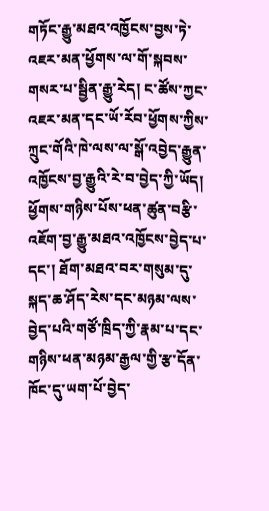གཏོང་རྒྱུ་མཐའ་འཁྱོངས་བྱས་ཏེ་འཇར་མན་ཕྱོགས་ལ་གོ་སྐབས་གསར་པ་སྦྱིན་རྒྱུ་རེད། ང་ཚོས་ཀྱང་འཇར་མན་དང་ཡོ་རོབ་ཕྱོགས་ཀྱིས་ཀྲུང་གོའི་ཁེ་ལས་ལ་སྒོ་འབྱེད་རྒྱུན་འཁྱོངས་བྱ་རྒྱུའི་རེ་བ་བྱེད་ཀྱི་ཡོད། ཕྱོགས་གཉིས་པོས་ཕན་ཚུན་བརྩི་འཇོག་བྱ་རྒྱུ་མཐའ་འཁྱོངས་བྱེད་པ་དང་། ཐོག་མཐའ་བར་གསུམ་དུ་སྐད་ཆ་ཤོད་རེས་དང་མཉམ་ལས་བྱེད་པའི་གཙོ་ཁྲིད་ཀྱི་རྣམ་པ་དང་གཉིས་ཕན་མཉམ་རྒྱལ་གྱི་རྩ་དོན་ཁོང་དུ་ཡག་པོ་བྱེད་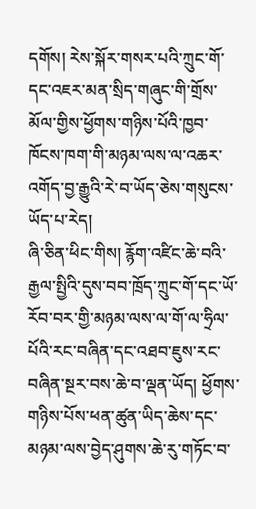དགོས། རེས་སྐོར་གསར་པའི་ཀྲུང་གོ་དང་འཇར་མན་སྲིད་གཞུང་གི་གྲོས་མོལ་གྱིས་ཕྱོགས་གཉིས་པོའི་ཁྱབ་ཁོངས་ཁག་གི་མཉམ་ལས་ལ་འཆར་འགོད་བྱ་རྒྱུའི་རེ་བ་ཡོད་ཅེས་གསུངས་ཡོད་པ་རེད།
ཞི་ཅིན་ཕིང་གིས། རྙོག་འཛིང་ཆེ་བའི་རྒྱལ་སྤྱིའི་དུས་བབ་ཁྲོད་ཀྲུང་གོ་དང་ཡོ་རོབ་བར་གྱི་མཉམ་ལས་ལ་གོ་ལ་ཧྲིལ་པོའི་རང་བཞིན་དང་འཐབ་ཇུས་རང་བཞིན་སྔར་བས་ཆེ་བ་ལྡན་ཡོད། ཕྱོགས་གཉིས་པོས་ཕན་ཚུན་ཡིད་ཆེས་དང་མཉམ་ལས་བྱེད་ཤུགས་ཆེ་རུ་གཏོང་བ་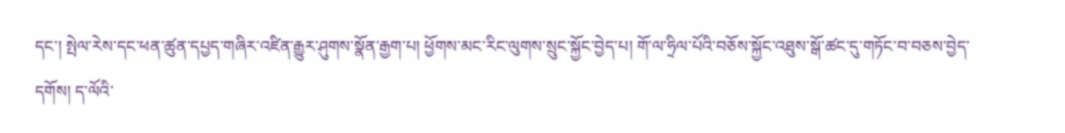དང་། སྤེལ་རེས་དང་ཕན་ཚུན་དཔྱད་གཞིར་འཛིན་རྒྱུར་ཤུགས་སྣོན་རྒྱག་པ། ཕྱོགས་མང་རིང་ལུགས་སྲུང་སྐྱོང་བྱེད་པ། གོ་ལ་ཧྲིལ་པོའི་བཅོས་སྐྱོང་འཐུས་སྒོ་ཚང་དུ་གཏོང་བ་བཅས་བྱེད་དགོས། ད་ལོའི་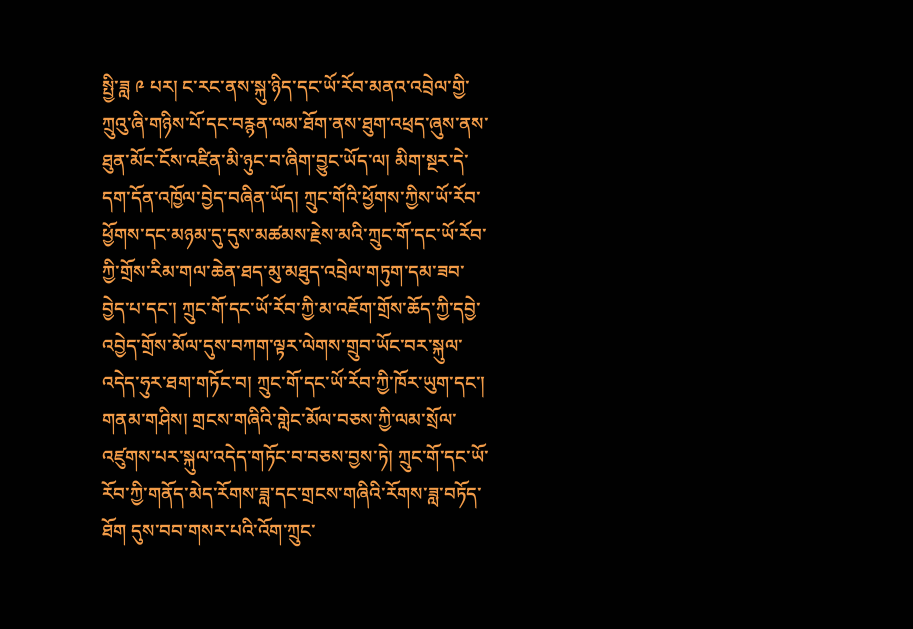སྤྱི་ཟླ ༩ པར། ང་རང་ནས་སྐུ་ཉིད་དང་ཡོ་རོབ་མནའ་འབྲེལ་གྱི་ཀྲུའུ་ཞི་གཉིས་པོ་དང་བརྙན་ལམ་ཐོག་ནས་ཐུག་འཕྲད་ཞུས་ནས་ཐུན་མོང་ངོས་འཛིན་མི་ཉུང་བ་ཞིག་བྱུང་ཡོད་ལ། མིག་སྔར་དེ་དག་དོན་འཁྱོལ་བྱེད་བཞིན་ཡོད། ཀྲུང་གོའི་ཕྱོགས་ཀྱིས་ཡོ་རོབ་ཕྱོགས་དང་མཉམ་དུ་དུས་མཚམས་རྗེས་མའི་ཀྲུང་གོ་དང་ཡོ་རོབ་ཀྱི་གྲོས་རིམ་གལ་ཆེན་ཐད་མུ་མཐུད་འབྲེལ་གཏུག་དམ་ཟབ་བྱེད་པ་དང་། ཀྲུང་གོ་དང་ཡོ་རོབ་ཀྱི་མ་འཇོག་གྲོས་ཆོད་ཀྱི་དབྱེ་འབྱེད་གྲོས་མོལ་དུས་བཀག་ལྟར་ལེགས་གྲུབ་ཡོང་བར་སྐུལ་འདེད་ཧུར་ཐག་གཏོང་བ། ཀྲུང་གོ་དང་ཡོ་རོབ་ཀྱི་ཁོར་ཡུག་དང་། གནམ་གཤིས། གྲངས་གཞིའི་གླེང་མོལ་བཅས་ཀྱི་ལམ་སྲོལ་འཛུགས་པར་སྐུལ་འདེད་གཏོང་བ་བཅས་བྱས་ཏེ། ཀྲུང་གོ་དང་ཡོ་རོབ་ཀྱི་གནོད་མེད་རོགས་ཟླ་དང་གྲངས་གཞིའི་རོགས་ཟླ་བཏོད་ཐོག དུས་བབ་གསར་པའི་འོག་ཀྲུང་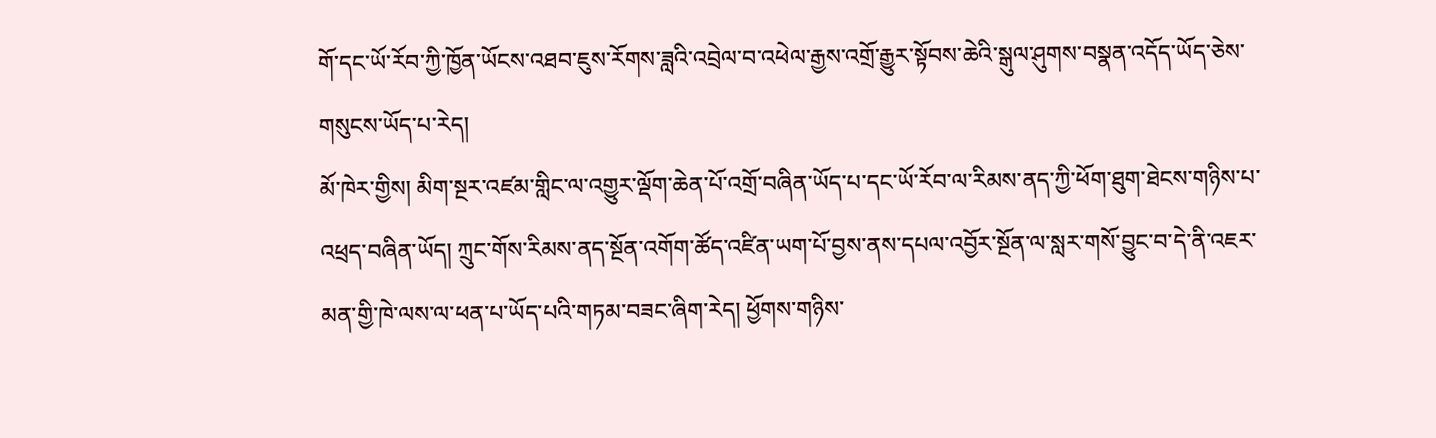གོ་དང་ཡོ་རོབ་ཀྱི་ཁྱོན་ཡོངས་འཐབ་ཇུས་རོགས་ཟླའི་འབྲེལ་བ་འཕེལ་རྒྱས་འགྲོ་རྒྱུར་སྟོབས་ཆེའི་སྒུལ་ཤུགས་བསྣན་འདོད་ཡོད་ཅེས་གསུངས་ཡོད་པ་རེད།
མོ་ཁེར་གྱིས། མིག་སྔར་འཛམ་གླིང་ལ་འགྱུར་ལྡོག་ཆེན་པོ་འགྲོ་བཞིན་ཡོད་པ་དང་ཡོ་རོབ་ལ་རིམས་ནད་ཀྱི་ཕོག་ཐུག་ཐེངས་གཉིས་པ་འཕྲད་བཞིན་ཡོད། ཀྲུང་གོས་རིམས་ནད་སྔོན་འགོག་ཚོད་འཛིན་ཡག་པོ་བྱས་ནས་དཔལ་འབྱོར་སྔོན་ལ་སླར་གསོ་བྱུང་བ་དེ་ནི་འཇར་མན་གྱི་ཁེ་ལས་ལ་ཕན་པ་ཡོད་པའི་གཏམ་བཟང་ཞིག་རེད། ཕྱོགས་གཉིས་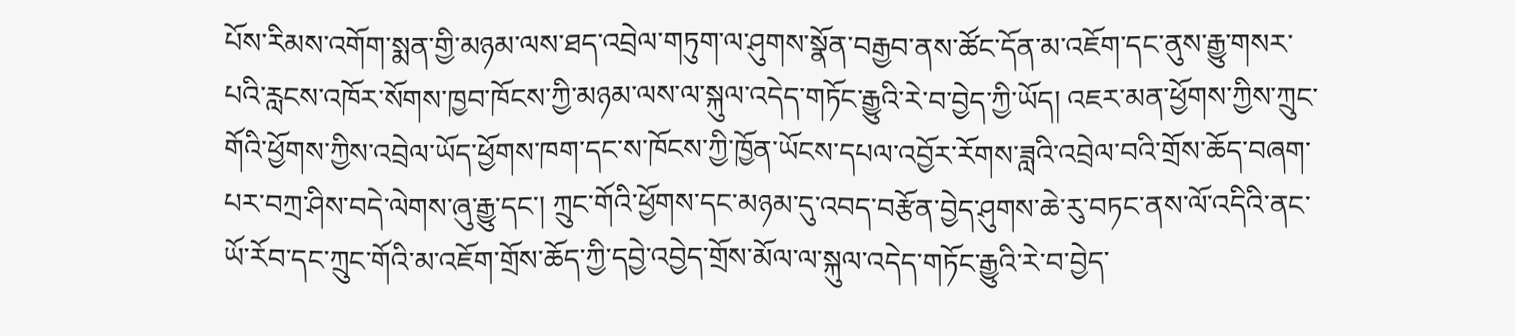པོས་རིམས་འགོག་སྨན་གྱི་མཉམ་ལས་ཐད་འབྲེལ་གཏུག་ལ་ཤུགས་སྣོན་བརྒྱབ་ནས་ཚོང་དོན་མ་འཇོག་དང་ནུས་རྒྱུ་གསར་པའི་རླངས་འཁོར་སོགས་ཁྱབ་ཁོངས་ཀྱི་མཉམ་ལས་ལ་སྐུལ་འདེད་གཏོང་རྒྱུའི་རེ་བ་བྱེད་ཀྱི་ཡོད། འཇར་མན་ཕྱོགས་ཀྱིས་ཀྲུང་གོའི་ཕྱོགས་ཀྱིས་འབྲེལ་ཡོད་ཕྱོགས་ཁག་དང་ས་ཁོངས་ཀྱི་ཁྱོན་ཡོངས་དཔལ་འབྱོར་རོགས་ཟླའི་འབྲེལ་བའི་གྲོས་ཆོད་བཞག་པར་བཀྲ་ཤིས་བདེ་ལེགས་ཞུ་རྒྱུ་དང་། ཀྲུང་གོའི་ཕྱོགས་དང་མཉམ་དུ་འབད་བརྩོན་བྱེད་ཤུགས་ཆེ་རུ་བཏང་ནས་ལོ་འདིའི་ནང་ཡོ་རོབ་དང་ཀྲུང་གོའི་མ་འཇོག་གྲོས་ཆོད་ཀྱི་དབྱེ་འབྱེད་གྲོས་མོལ་ལ་སྐུལ་འདེད་གཏོང་རྒྱུའི་རེ་བ་བྱེད་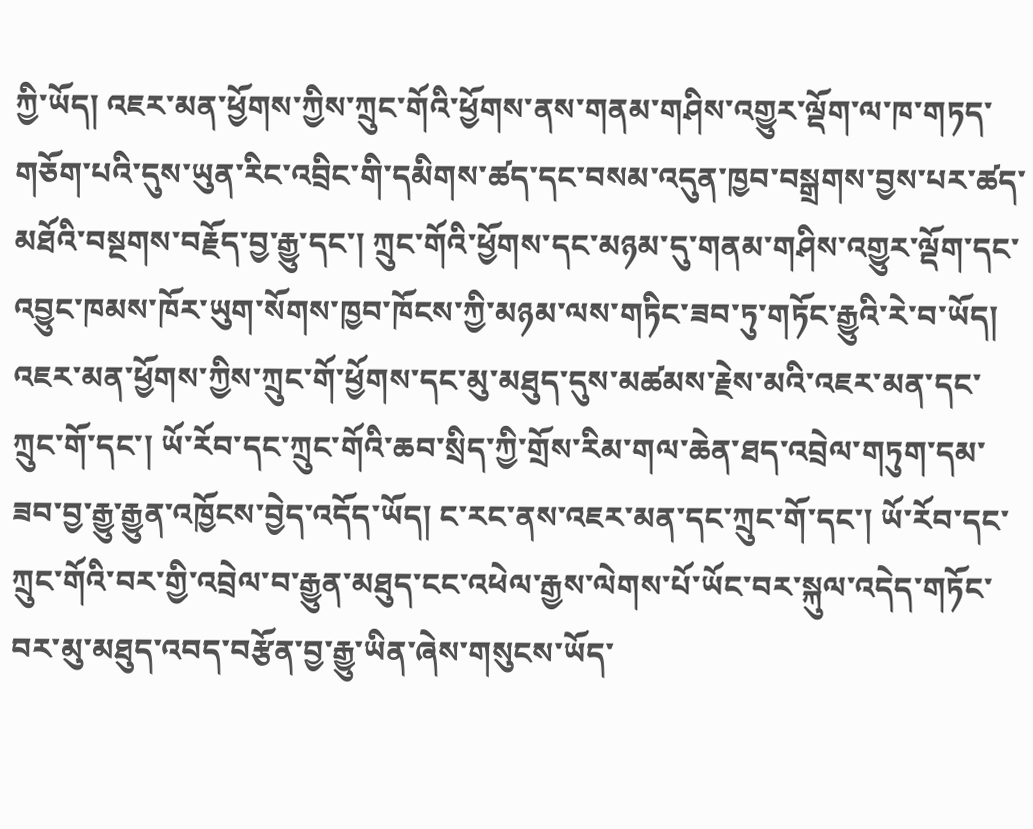ཀྱི་ཡོད། འཇར་མན་ཕྱོགས་ཀྱིས་ཀྲུང་གོའི་ཕྱོགས་ནས་གནམ་གཤིས་འགྱུར་ལྡོག་ལ་ཁ་གཏད་གཅོག་པའི་དུས་ཡུན་རིང་འབྲིང་གི་དམིགས་ཚད་དང་བསམ་འདུན་ཁྱབ་བསྒྲགས་བྱས་པར་ཚད་མཐོའི་བསྔགས་བརྗོད་བྱ་རྒྱུ་དང་། ཀྲུང་གོའི་ཕྱོགས་དང་མཉམ་དུ་གནམ་གཤིས་འགྱུར་ལྡོག་དང་འབྱུང་ཁམས་ཁོར་ཡུག་སོགས་ཁྱབ་ཁོངས་ཀྱི་མཉམ་ལས་གཏིང་ཟབ་ཏུ་གཏོང་རྒྱུའི་རེ་བ་ཡོད། འཇར་མན་ཕྱོགས་ཀྱིས་ཀྲུང་གོ་ཕྱོགས་དང་མུ་མཐུད་དུས་མཚམས་རྗེས་མའི་འཇར་མན་དང་ཀྲུང་གོ་དང་། ཡོ་རོབ་དང་ཀྲུང་གོའི་ཆབ་སྲིད་ཀྱི་གྲོས་རིམ་གལ་ཆེན་ཐད་འབྲེལ་གཏུག་དམ་ཟབ་བྱ་རྒྱུ་རྒྱུན་འཁྱོངས་བྱེད་འདོད་ཡོད། ང་རང་ནས་འཇར་མན་དང་ཀྲུང་གོ་དང་། ཡོ་རོབ་དང་ཀྲུང་གོའི་བར་གྱི་འབྲེལ་བ་རྒྱུན་མཐུད་ངང་འཕེལ་རྒྱས་ལེགས་པོ་ཡོང་བར་སྐུལ་འདེད་གཏོང་བར་མུ་མཐུད་འབད་བརྩོན་བྱ་རྒྱུ་ཡིན་ཞེས་གསུངས་ཡོད་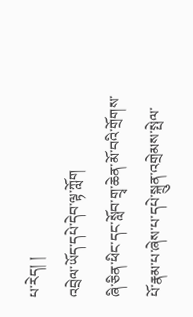པ་རེད། །
འབྲེལ་ཡོད་དཔེ་དེབ་ལྟ་ཀློག
ཞི་ཅིན་ཕིང་དང་སློབ་གྲྭ་ཆེན་མོ་བའི་གྲོགས་པོ་རྣམ་པ་ཞེས་པ་དཔེ་སྐྲུན་འགྲེམས་སྤེལ་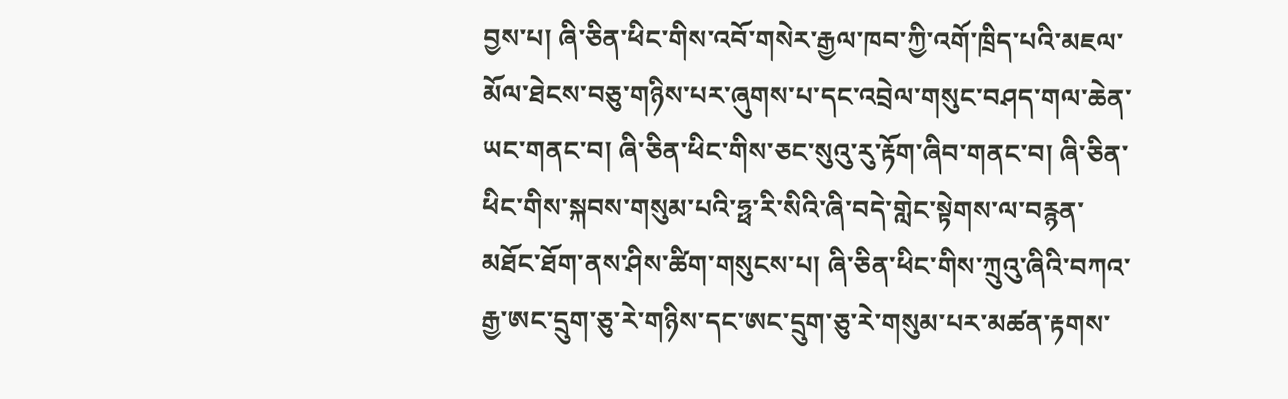བྱས་པ། ཞི་ཅིན་ཕིང་གིས་འབོ་གསེར་རྒྱལ་ཁབ་ཀྱི་འགོ་ཁྲིད་པའི་མཇལ་མོལ་ཐེངས་བཅུ་གཉིས་པར་ཞུགས་པ་དང་འབྲེལ་གསུང་བཤད་གལ་ཆེན་ཡང་གནང་བ། ཞི་ཅིན་ཕིང་གིས་ཅང་སུའུ་རུ་རྟོག་ཞིབ་གནང་བ། ཞི་ཅིན་ཕིང་གིས་སྐབས་གསུམ་པའི་ཧྥ་རི་སིའི་ཞི་བདེ་གླེང་སྟེགས་ལ་བརྙན་མཐོང་ཐོག་ནས་ཤིས་ཚིག་གསུངས་པ། ཞི་ཅིན་ཕིང་གིས་ཀྲུའུ་ཞིའི་བཀའ་རྒྱ་ཨང་དྲུག་ཅུ་རེ་གཉིས་དང་ཨང་དྲུག་ཅུ་རེ་གསུམ་པར་མཚན་རྟགས་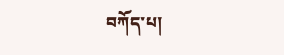བཀོད་པ།